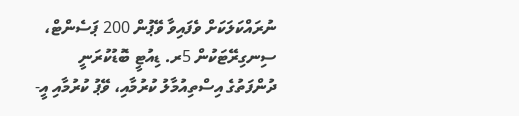ނުރައްކަލަކަށް ވެފައިވާ ވޭޕުން 200 ޕަސެންޓް، ސިނގިރޭޓަކުން 5ރ. ޑިއުޓީ ބޮޑުކުރަނީ
ދުންފަތުގެ އިސްތިއުމާލު ކުރުމާއި، ވޭޕު ކުރުމާއި އީ-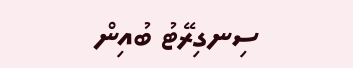ސިނގިރޭޓު ބުއިން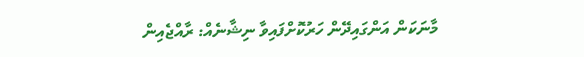މާނަކަން އަންގައިދޭން ހަރުކޮށްފައިވާ ނިޝާނެއް: ރާއްޖެއިން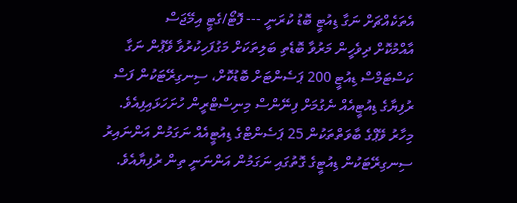އެތަކެއްޗަށް ނަގާ ޑިއުޓީ ބޮޑު ކުރަނީ --- ފޮޓޯ/ގެޓީ އިމޭޖަސް
އާއްމުކޮށް ދިވެހީން މަރުވާ ބޮޑެތި ބަލިތަކަށް މަގުފަހިކުރުވާ ވޭޕުން ނަގާ ކަސްޓަމްސް ޑިއުޓީ 200 ޕަސެންޓަށް ބޮޑުކޮށް، ސިނގިރޭޓަކުން ފަސް ރުފިޔާގެ ޑިއުޓީއެއް ނެގުމަށް ފިނޭންސް މިނިސްޓްރީން ހުށަހަޅައިފިއެވެ.
މިހާރު ވޭޕްގެ ބާވަތްތަކުން 25 ޕަސެންޓްގެ ޑިއުޓީއެއް ނަގަމުން އަންނައިރު ސިނގިރޭޓަކުން ޑިއުޓީގެ ގޮތުގައި ނަގަމުން އަންނަނީ ތިން ރުފިޔާއެވެ.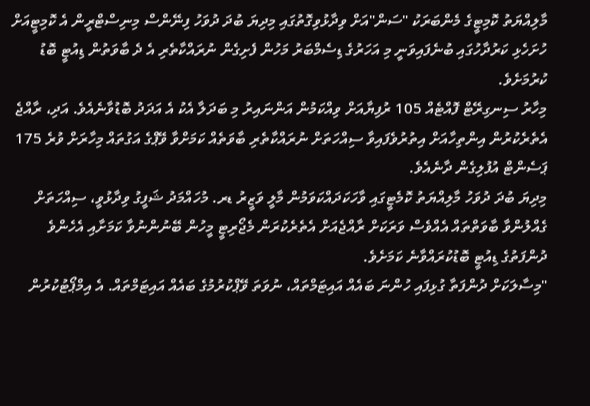މާލިއްޔަތު ކޮމިޓީގެ މެންބަރަކު "ސަން"އަށް ވިދާޅުވިގޮތުގައި މިދިޔަ ބުދަ ދުވަހު ފިނޭންސް މިނިސްޓްރީން އެ ކޮމިޓީއަށް ހުށަހެޅި ކަރުދާހުގައި ބުނެފައިވަނީ މި އަހަރުގެ ޑިސެމްބަރު މަހުން ފެށިގެން ނުރައްކާތެރި އެ ދެ ބާވަތުން ޑިއުޓީ ބޮޑު ކުރުމަށެވެ.
މިހާރު ސިނގިރޭޓް ފޮއްޓެއް 105 ރުފިޔާއަށް ވިއްކަމުން އަންނައިރު މި ބަދަލާ އެކު އެ އަދަދު ބޮޑުވާނެއެވެ. އަދި، ރާއްޖެ އެތެރެކުރުން އިންތިހާއަށް އިތުރުވެފައިވާ ސިއްހަތަށް ނުރައްކާތެރި ބާވަތެއް ކަމަށްވާ ވޭޕްގެ އަގުތައް މިހާރަށް ވުރެ 175 ޕަސެންޓް އުފުލިގެން ދާނެއެވެ.
މިދިޔަ ބުދަ ދުވަހު މާލިއްޔަތު ކޮމެޓީގައި ވާހަކަދައްކަވަމުން މާލީ ވަޒީރު ޑރ. މުހައްމަދު ޝަފީގު ވިދާޅުވީ، ސިއްހަތަށް ގެއްލުންވާ ބާވަތްތައް އެއްވެސް ވަރަކަށް ރާއްޖެއަށް އެތެރެކުރަން މެޖޯރިޓީ މީހުން ބޭނުންނުވާ ކަމަށާއި އެހެންވެ ދުންފަތުގެ ޑިއުޓީ ބޮޑުކުރައްވާނެ ކަމަށެވެ.
"މިސާލަކަށް ދުންފަތާ ގުޅިފައި ހުންނަ ބައެއް އައިޓަމްތައް، ނުވަތަ ވޭޕްކުރުމުގެ ބައެއް އައިޓަމްތައް. އެ އިމްޕޯޓުކުރުން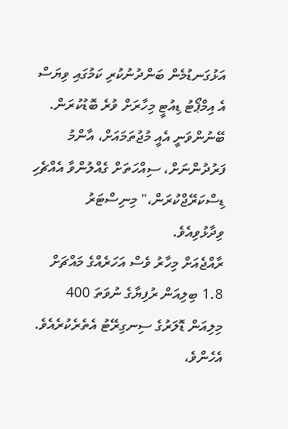އަޅުގަނޑުމެން ބަންދުނުކުރި ކަމުގައި ވިޔަސް އެ އިމްޕޯޓު ޑިއުޓީ މިހާރަށް ވުރެ ބޮޑުކުރަން. ބޭނުންވަނީ އެއީ މުޖުތަމައަށް، އާންމު ފަރުދުންނަށް، ސިއްހަތަށް ގެއްލުންވާ އެއްޗެހި ޑިސްކަރޭޖްކުރަން،" މިނިސްޓަރު ވިދާޅުވިއެވެ.
ރާއްޖެއަށް މިހާރު ވެސް އަހަރެއްގެ މައްޗަށް 1.8 ބިލިއަން ރުފިޔާގެ ނުވަތަ 400 މިލިއަން ޑޮލަރުގެ ސިނގިރޭޓު އެތެރެކުރެއެވެ. އެހެންވެ،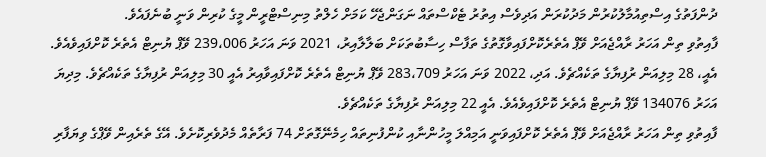ދުންފަތުގެ އިސްތިއުމާލުކުރުން މަދުކުރަން އަދިވެސް އިތުރު ޓެކްސްތައް ނަގަންޖެހޭ ކަމަށް ހެލްތު މިނިސްޓްރީން މީގެ ކުރިން ވަނީ ބުނެފައެވެ.
ފާއިތުވި ތިން އަހަރު ރާއްޖެއަށް ވޭޕް އެތެރެކޮށްފައިވާގޮތުގެ ތަފާސް ހިސާބުތަކަށް ބަލާލާއިރު، 2021 ވަނަ އަހަރު 239،006 ވޭޕް ޔުނިޓް އެތެރެ ކޮށްފައިވެއެވެ. އެއީ، 28 މިލިއަން ރުފިޔާގެ ތަކެއްޗެވެ. އަދި، 2022 ވަނަ އަހަރު 283،709 ވޭޕް ޔުނިޓް އެތެރެ ކޮށްފައިވާއިރު އެއީ 30 މިލިއަން ރުފިޔާގެ ތަކެއްޗެވެ. މިދިޔަ އަހަރު 134076 ވޭޕް ޔުނިޓް އެތެރެ ކޮށްފައިވެއެވެ. އެއީ 22 މިލިއަން ރުފިޔާގެ ތަކެއްޗެވެ.
ފާއިތުވި ތިން އަހަރު ރާއްޖެއަށް ވޭޕް އެތެރެ ކޮށްފައިވަނީ އަމިއްލަ މީހުންނާއި ކުންފުނިތައް ހިމެނޭގޮތަށް 74 ފަރާތެއް މެދުވެރިކޮށެވެ. އޭގެ ތެރެއިން ވޭޕްގެ ވިޔަފާރި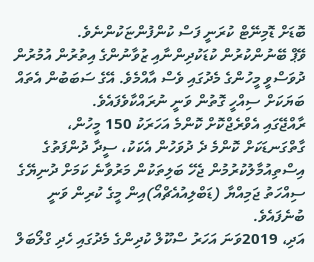ބޮޑަށް ޑޮމިނޭޓް ކުރަނީ ފަސް ކުންފުންޏަކުންނެވެ.
ވޭޕް ބޭނުންކުރުން ކުޑަކުދިންނާއި ޒުވާނުންގެ އިތުރުން އުމުރުން ދުވަސްވީ މީހުންގެ މެދުގައި ވެސް އާއްމެވެ. އޭގެ ސަބަބުން އެތައް ބަޔަކަށް ސިއްހީ ގޮތުން ވަނީ ނުރައްކާވެފައެވެ.
ރާއްޖޭގައި އެވްރެޖްކޮށް ކޮންމެ އަހަރަކު 150 މީހުން، ގާތްގަނޑަކަށް ކޮންމެ ދެ ދުވަހުން އެކަކު، ސީދާ ދުންފަތުގެ އިސްތިއުމާލުކުރުމުން ޖެހޭ ބަލިތަކުން މަރުވާނެ ކަމަށް ދުނިޔޭގެ ސިއްހަތު ޖަމިއްޔާ (ޑަބްލިއުއެޗްއޯ)އިން މީގެ ކުރިން ވަނީ ބުނެފައެވެ.
އަދި، 2019ވަނަ އަހަރު ސްކޫލް ކުދިންގެ މެދުގައި ހެދި ގްލޯބަލް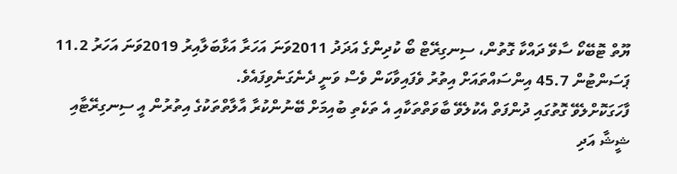ޔޫތް ޓޮބޭކޯ ސާވޭ ދައްކާ ގޮތުން، ސިނގިރޭޓް ބޯ ކުދިންގެ އަދަދު 2011ވަނަ އަހަރާ އަޅާބަލާއިރު 2019ވަނަ އަހަރު 11.2 ޕަސަންޓުން 45.7 އިންސައްތައަށް އިތުރު ވެފައިވާކަން ވެސް ވަނީ ދެނެގަނެވިފައެވެ.
ފާހަގަކޮށްލެވޭ ގޮތުގައި ދުންފަތް އެކުލެވޭ ބާވަތްތަކާއި އެ ތަކެތި ބުއިމަށް ބޭނުންކުރާ އާލާތްތަކުގެ އިތުރުން އީ ސިނގިރޭޓާއި ޝީޝާ އަދި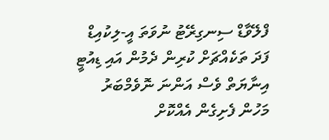ފްލޭވާޑް ސިނގިރޭޓު ނުވަތަ އީ-ލިކުއިޑް ފަދަ ތަކެއްޗަށް ކުރިން ދެމުން އައި ޑިއުޓީ އިނާޔަތް ވެސް އަންނަ ނޮވެމްބަރު މަހުން ފެށިގެން އެއްކޮށް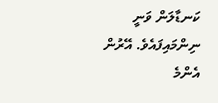ކަނޑާލަން ވަނީ ނިންމައިފައެވެ. އޭރުން އެންމެ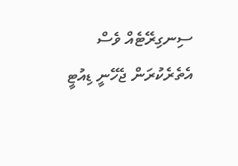ސިނގިރޭޓެއް ވެސް އެތެރެކުރަން ޖެހޭނީ ޑިއުޓީ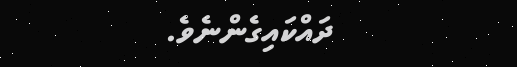ދައްކައިގެންނެވެ.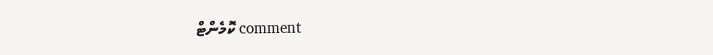comment ކޮމެންޓް